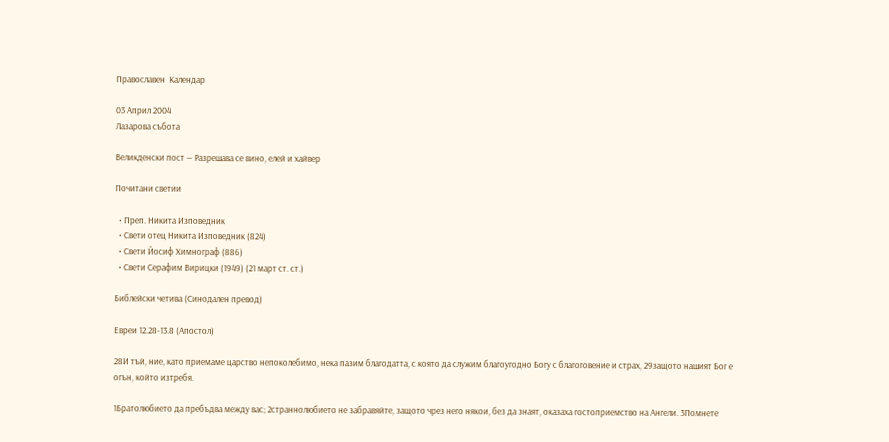Православен  Календар

03 Април 2004
Лазарова събота

Великденски пост — Разрешава се вино, елей и хайвер

Почитани светии

  • Преп. Никита Изповедник
  • Свети отец Никита Изповедник (824)
  • Свети Йосиф Химнограф (886)
  • Свети Серафим Вирицки (1949) (21 март ст. ст.)

Библейски четива (Синодален превод)

Евреи 12.28-13.8 (Апостол)

28И тъй, ние, като приемаме царство непоколебимо, нека пазим благодатта, с която да служим благоугодно Богу с благоговение и страх, 29защото нашият Бог е огън, който изтребя.

1Братолюбието да пребъдва между вас; 2страннолюбието не забравяйте, защото чрез него някои, без да знаят, оказаха гостоприемство на Ангели. 3Помнете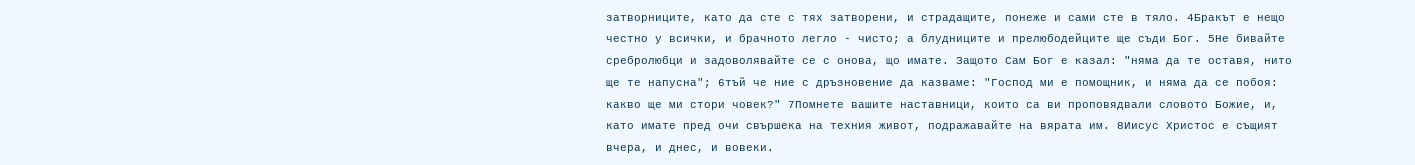затворниците, като да сте с тях затворени, и страдащите, понеже и сами сте в тяло. 4Бракът е нещо честно у всички, и брачното легло - чисто; а блудниците и прелюбодейците ще съди Бог. 5Не бивайте сребролюбци и задоволявайте се с онова, що имате. Защото Сам Бог е казал: "няма да те оставя, нито ще те напусна"; 6тъй че ние с дръзновение да казваме: "Господ ми е помощник, и няма да се побоя: какво ще ми стори човек?" 7Помнете вашите наставници, които са ви проповядвали словото Божие, и, като имате пред очи свършека на техния живот, подражавайте на вярата им. 8Иисус Христос е същият вчера, и днес, и вовеки.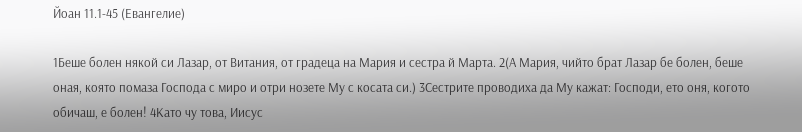Йоан 11.1-45 (Евангелие)

1Беше болен някой си Лазар, от Витания, от градеца на Мария и сестра й Марта. 2(А Мария, чийто брат Лазар бе болен, беше оная, която помаза Господа с миро и отри нозете Му с косата си.) 3Сестрите проводиха да Му кажат: Господи, ето оня, когото обичаш, е болен! 4Като чу това, Иисус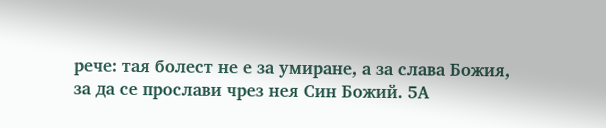рече: тая болест не е за умиране, а за слава Божия, за да се прослави чрез нея Син Божий. 5А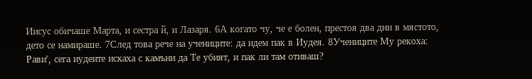Иисус обичаше Марта, и сестра й, и Лазаря. 6А когато чу, че е болен, престоя два дни в мястото, дето се намираше. 7След това рече на учениците: да идем пак в Иудея. 8Учениците Му рекоха: Рави', сега иудеите искаха с камъни да Те убият, и пак ли там отиваш?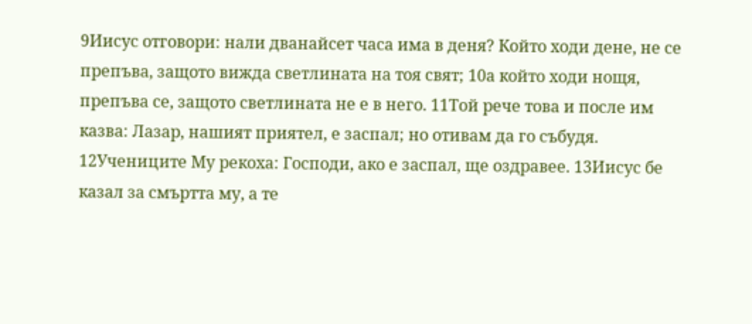9Иисус отговори: нали дванайсет часа има в деня? Който ходи дене, не се препъва, защото вижда светлината на тоя свят; 10а който ходи нощя, препъва се, защото светлината не е в него. 11Той рече това и после им казва: Лазар, нашият приятел, е заспал; но отивам да го събудя. 12Учениците Му рекоха: Господи, ако е заспал, ще оздравее. 13Иисус бе казал за смъртта му, а те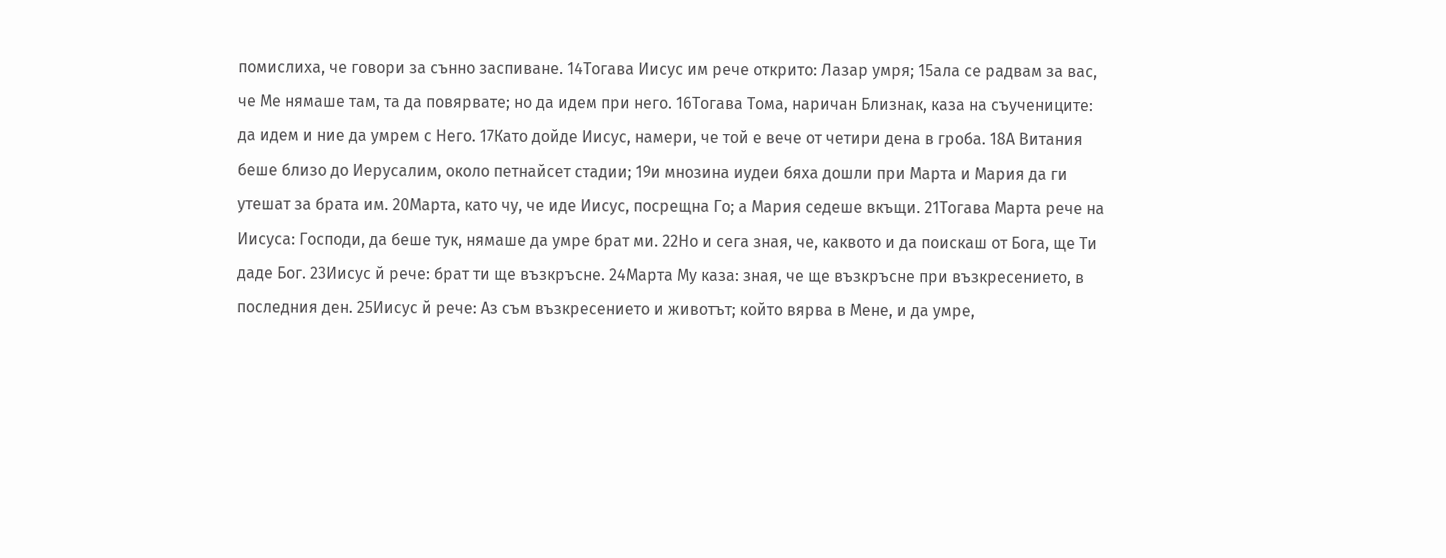помислиха, че говори за сънно заспиване. 14Тогава Иисус им рече открито: Лазар умря; 15ала се радвам за вас, че Ме нямаше там, та да повярвате; но да идем при него. 16Тогава Тома, наричан Близнак, каза на съучениците: да идем и ние да умрем с Него. 17Като дойде Иисус, намери, че той е вече от четири дена в гроба. 18А Витания беше близо до Иерусалим, около петнайсет стадии; 19и мнозина иудеи бяха дошли при Марта и Мария да ги утешат за брата им. 20Марта, като чу, че иде Иисус, посрещна Го; а Мария седеше вкъщи. 21Тогава Марта рече на Иисуса: Господи, да беше тук, нямаше да умре брат ми. 22Но и сега зная, че, каквото и да поискаш от Бога, ще Ти даде Бог. 23Иисус й рече: брат ти ще възкръсне. 24Марта Му каза: зная, че ще възкръсне при възкресението, в последния ден. 25Иисус й рече: Аз съм възкресението и животът; който вярва в Мене, и да умре,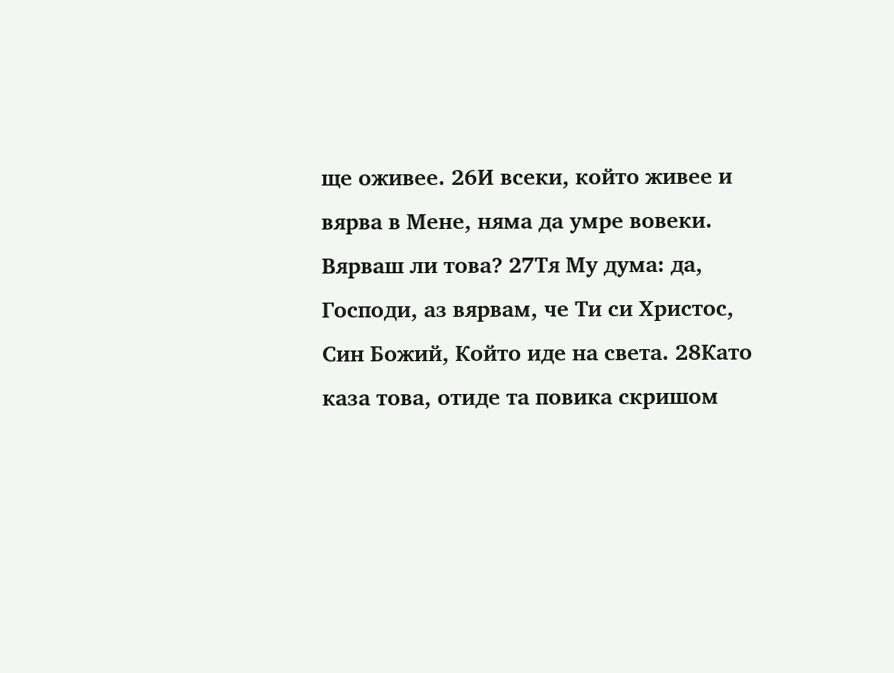ще оживее. 26И всеки, който живее и вярва в Мене, няма да умре вовеки. Вярваш ли това? 27Тя Му дума: да, Господи, аз вярвам, че Ти си Христос, Син Божий, Който иде на света. 28Като каза това, отиде та повика скришом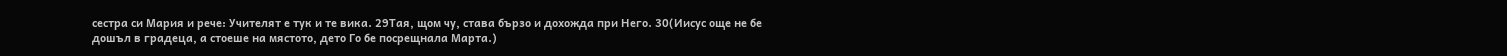сестра си Мария и рече: Учителят е тук и те вика. 29Тая, щом чу, става бързо и дохожда при Него. 30(Иисус още не бе дошъл в градеца, а стоеше на мястото, дето Го бе посрещнала Марта.)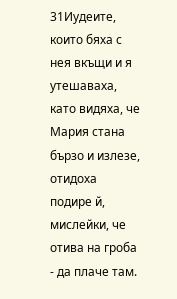31Иудеите, които бяха с нея вкъщи и я утешаваха, като видяха, че Мария стана бързо и излезе, отидоха подире й, мислейки, че отива на гроба - да плаче там.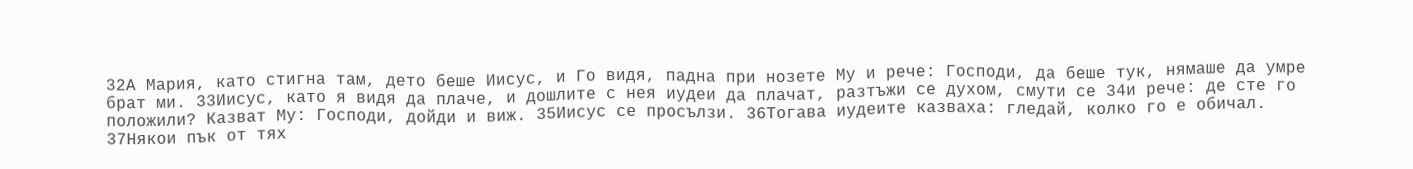32А Мария, като стигна там, дето беше Иисус, и Го видя, падна при нозете Му и рече: Господи, да беше тук, нямаше да умре брат ми. 33Иисус, като я видя да плаче, и дошлите с нея иудеи да плачат, разтъжи се духом, смути се 34и рече: де сте го положили? Казват Му: Господи, дойди и виж. 35Иисус се просълзи. 36Тогава иудеите казваха: гледай, колко го е обичал. 37Някои пък от тях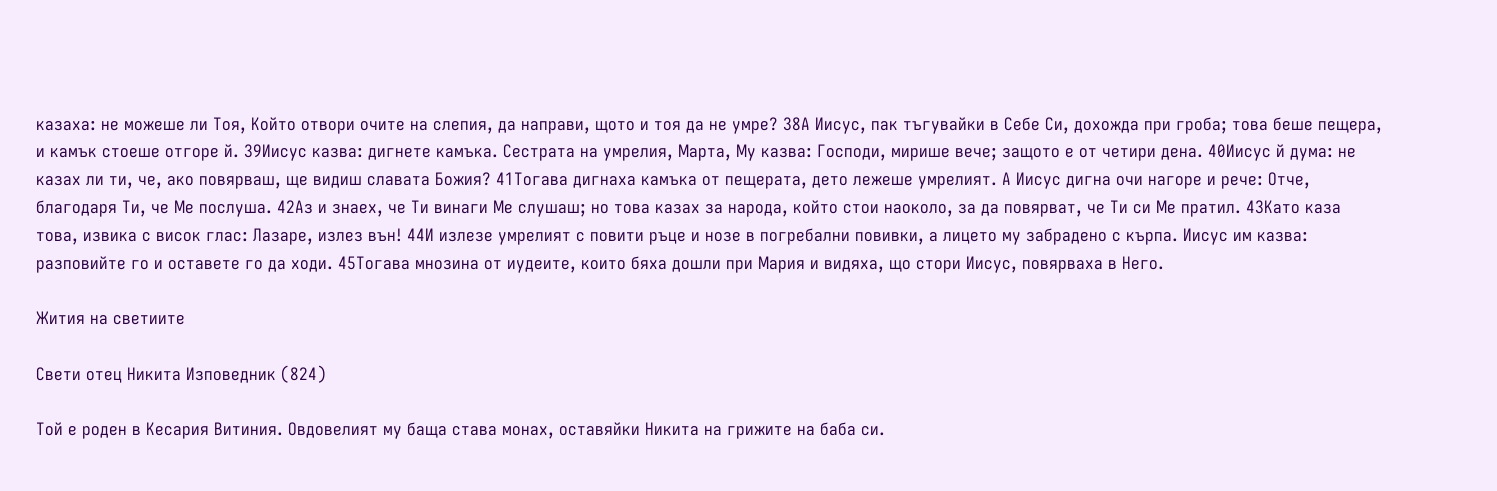казаха: не можеше ли Тоя, Който отвори очите на слепия, да направи, щото и тоя да не умре? 38А Иисус, пак тъгувайки в Себе Си, дохожда при гроба; това беше пещера, и камък стоеше отгоре й. 39Иисус казва: дигнете камъка. Сестрата на умрелия, Марта, Му казва: Господи, мирише вече; защото е от четири дена. 40Иисус й дума: не казах ли ти, че, ако повярваш, ще видиш славата Божия? 41Тогава дигнаха камъка от пещерата, дето лежеше умрелият. А Иисус дигна очи нагоре и рече: Отче, благодаря Ти, че Ме послуша. 42Аз и знаех, че Ти винаги Ме слушаш; но това казах за народа, който стои наоколо, за да повярват, че Ти си Ме пратил. 43Като каза това, извика с висок глас: Лазаре, излез вън! 44И излезе умрелият с повити ръце и нозе в погребални повивки, а лицето му забрадено с кърпа. Иисус им казва: разповийте го и оставете го да ходи. 45Тогава мнозина от иудеите, които бяха дошли при Мария и видяха, що стори Иисус, повярваха в Него.

Жития на светиите

Свети отец Никита Изповедник (824)

Той е роден в Кесария Витиния. Овдовелият му баща става монах, оставяйки Никита на грижите на баба си.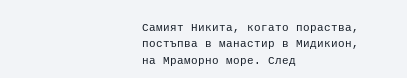Самият Никита, когато пораства, постъпва в манастир в Мидикион, на Мраморно море. След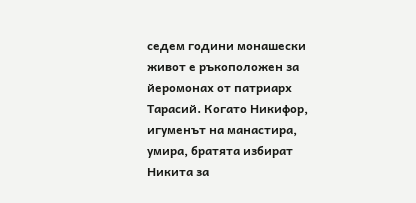седем години монашески живот е ръкоположен за йеромонах от патриарх Тарасий. Когато Никифор, игуменът на манастира, умира, братята избират Никита за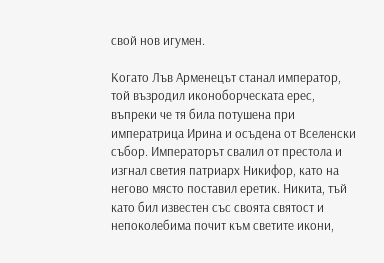свой нов игумен.

Когато Лъв Арменецът станал император, той възродил иконоборческата ерес, въпреки че тя била потушена при императрица Ирина и осъдена от Вселенски събор. Императорът свалил от престола и изгнал светия патриарх Никифор, като на негово място поставил еретик. Никита, тъй като бил известен със своята святост и непоколебима почит към светите икони,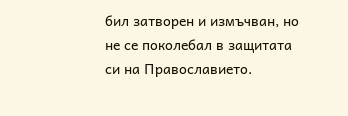бил затворен и измъчван, но не се поколебал в защитата си на Православието.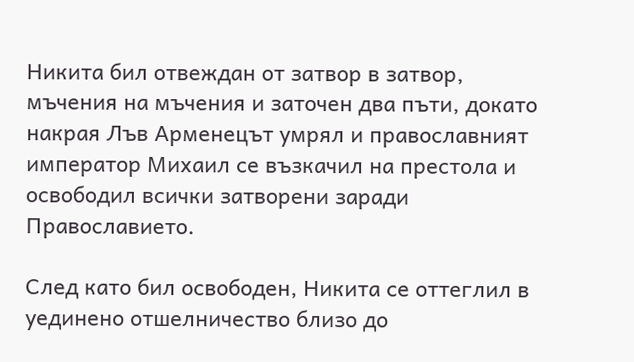Никита бил отвеждан от затвор в затвор, мъчения на мъчения и заточен два пъти, докато накрая Лъв Арменецът умрял и православният император Михаил се възкачил на престола и освободил всички затворени заради Православието.

След като бил освободен, Никита се оттеглил в уединено отшелничество близо до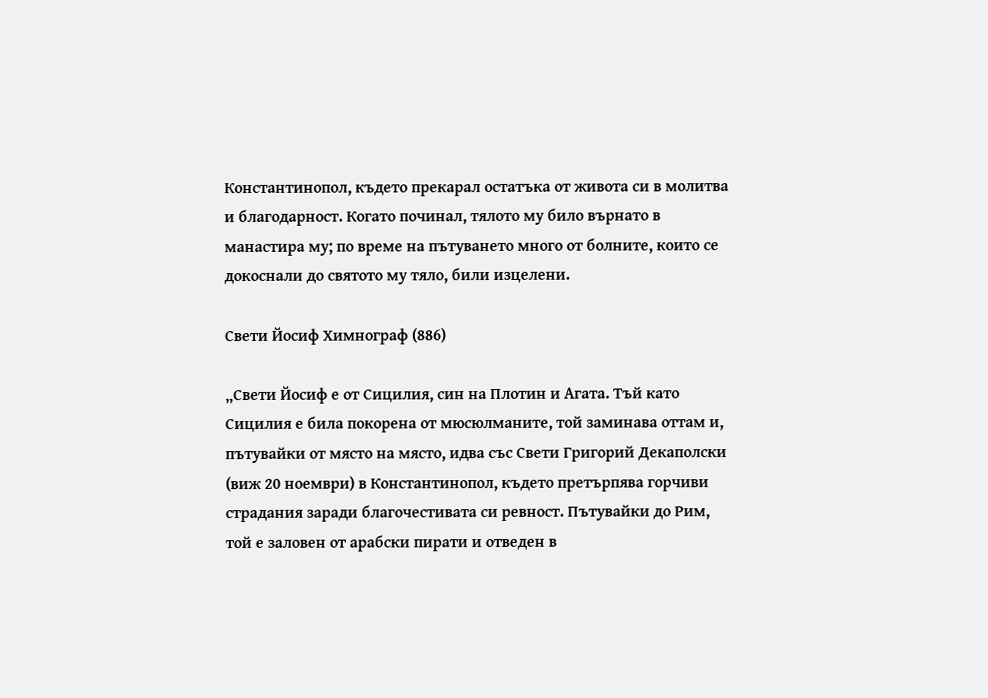Константинопол, където прекарал остатъка от живота си в молитва и благодарност. Когато починал, тялото му било върнато в манастира му; по време на пътуването много от болните, които се докоснали до святото му тяло, били изцелени.

Свети Йосиф Химнограф (886)

„Свети Йосиф е от Сицилия, син на Плотин и Агата. Тъй като Сицилия е била покорена от мюсюлманите, той заминава оттам и, пътувайки от място на място, идва със Свети Григорий Декаполски (виж 20 ноември) в Константинопол, където претърпява горчиви страдания заради благочестивата си ревност. Пътувайки до Рим, той е заловен от арабски пирати и отведен в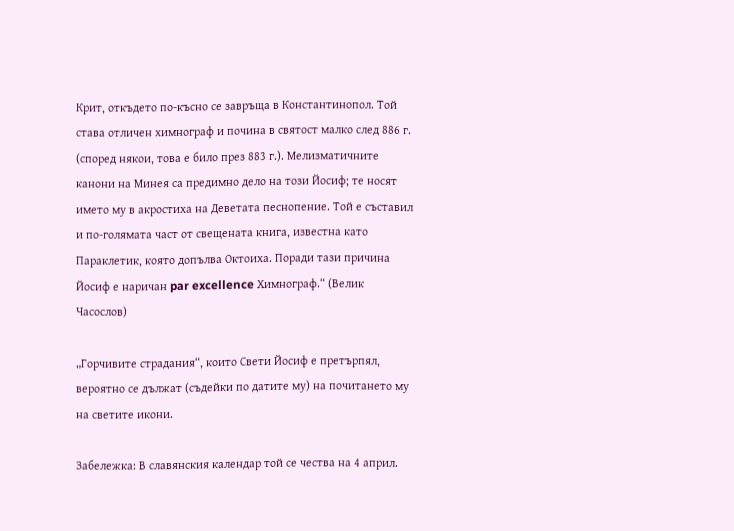Крит, откъдето по-късно се завръща в Константинопол. Той става отличен химнограф и почина в святост малко след 886 г. (според някои, това е било през 883 г.). Мелизматичните канони на Минея са предимно дело на този Йосиф; те носят името му в акростиха на Деветата песнопение. Той е съставил и по-голямата част от свещената книга, известна като Параклетик, която допълва Октоиха. Поради тази причина Йосиф е наричан par excellence Химнограф.“ (Велик Часослов)

„Горчивите страдания“, които Свети Йосиф е претърпял, вероятно се дължат (съдейки по датите му) на почитането му на светите икони.

Забележка: В славянския календар той се чества на 4 април.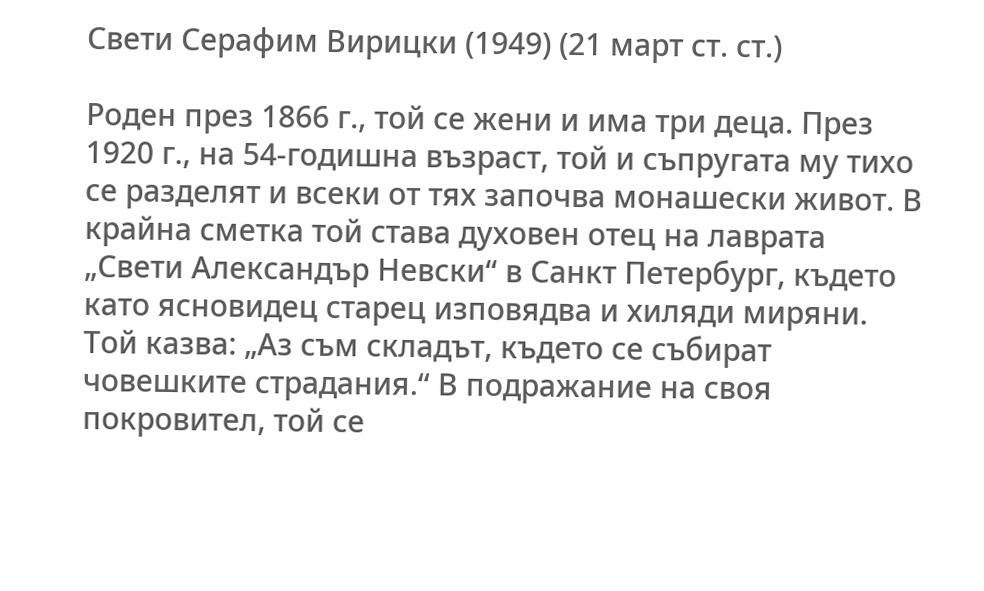Свети Серафим Вирицки (1949) (21 март ст. ст.)

Роден през 1866 г., той се жени и има три деца. През 1920 г., на 54-годишна възраст, той и съпругата му тихо се разделят и всеки от тях започва монашески живот. В крайна сметка той става духовен отец на лаврата „Свети Александър Невски“ в Санкт Петербург, където като ясновидец старец изповядва и хиляди миряни. Той казва: „Аз съм складът, където се събират човешките страдания.“ В подражание на своя покровител, той се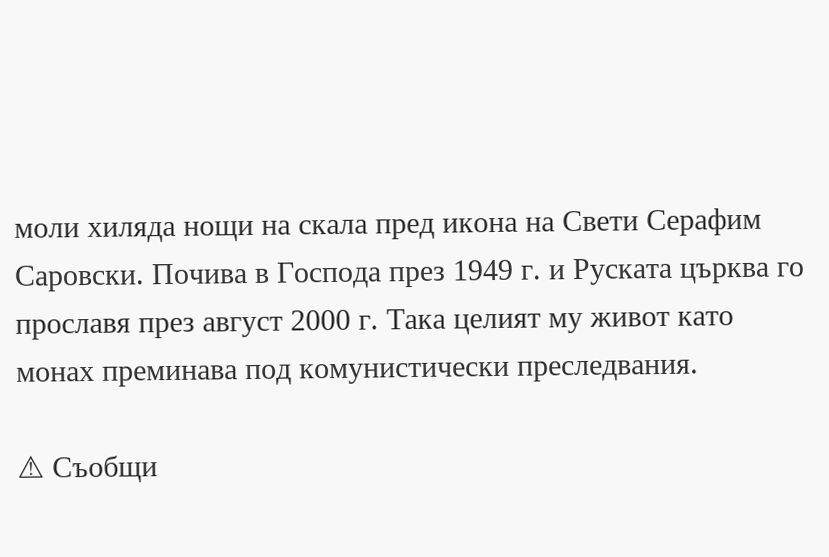моли хиляда нощи на скала пред икона на Свети Серафим Саровски. Почива в Господа през 1949 г. и Руската църква го прославя през август 2000 г. Така целият му живот като монах преминава под комунистически преследвания.

⚠ Съобщи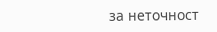за неточност